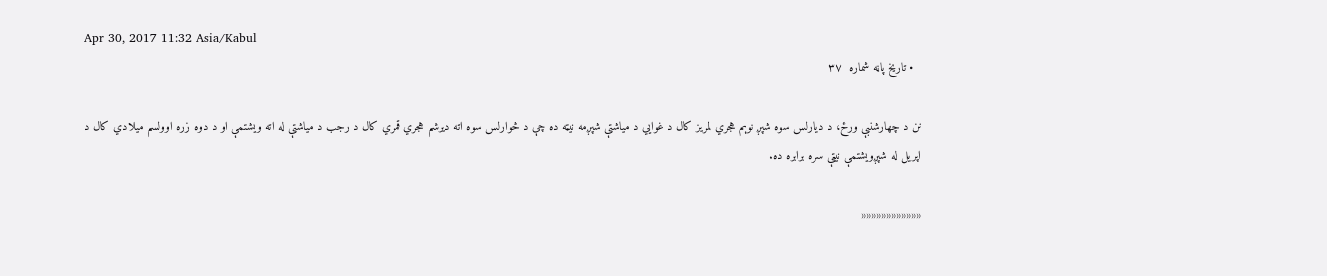Apr 30, 2017 11:32 Asia/Kabul
  • تاریخ پاڼه شماره  ۳۷

نن د چهارشنبې ورځ، د دیارلس سوه شپږ نوېم هجري لمریز کال د غوایي د میاشتې شپږمه نیټه ده چې د څوارلس سوه اته دیرشم هجري قمري کال د رجب د میاشتې له اته ویشتمې او د دوه زره اوولسم میلادي کال د اپریل له شپږویشتمې نیټې سره برابره ده.

««««««««««««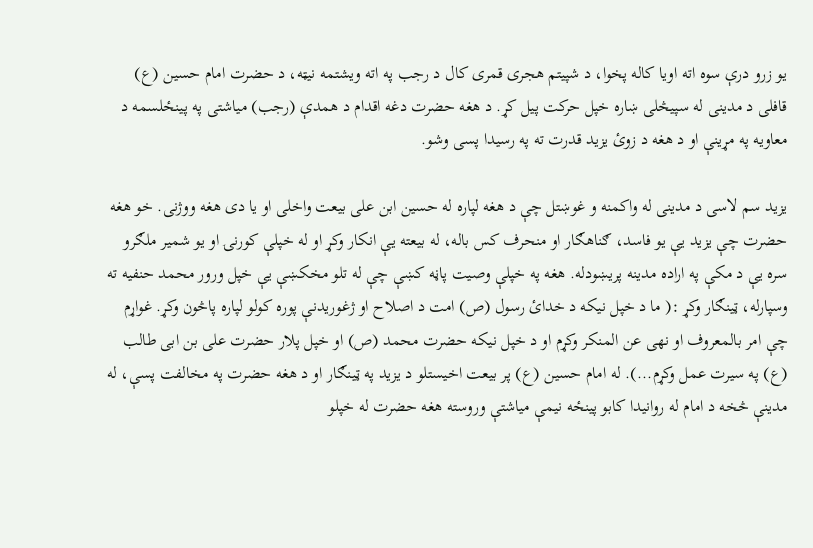یو زرو درې سوه اته اویا کاله پخوا، د شپیتم هجری قمری کال د رجب په اته ویشتمه نیټه، د حضرت امام حسین (ع) قافلی د مدینی له سپیڅلی ښاره خپل حرکت پیل کړ. د هغه حضرت دغه اقدام د همدې (رجب) میاشتی په پینځلسمه د معاویه په مړینې او د هغه د زوئ یزید قدرت ته په رسیدا پسی وشو.

یزید سم لاسی د مدینی له واکمنه و غوښتل چې د هغه لپاره له حسین ابن علی بیعت واخلی او یا دی هغه ووژنی. خو هغه حضرت چې یزید یې یو فاسد، ګناهګار او منحرف کس باله، له بیعته یې انکار وکړ او له خپلې کورنۍ او یو شمیر ملګرو سره یې د مکې په اراده مدینه پریښودله. هغه په خپلې وصیت پاڼه کښې چې له تلو مخکښې یې خپل ورور محمد حنفیه ته وسپارله، ټینګار وکړ :( ما د خپل نیکه د خدائ رسول (ص) امت د اصلاح او ژغوریدنې پوره کولو لپاره پاڅون وکړ. غواړم چې امر بالمعروف او نهی عن المنکر وکړم او د خپل نیکه حضرت محمد (ص) او خپل پلار حضرت علی بن ابی طالب (ع) په سیرت عمل وکړم...). له امام حسین (ع) پر بیعت اخیستلو د یزید په ټینګار او د هغه حضرت په مخالفت پسې، له مدینې څخه د امام له روانیدا کابو پینځه نیمې میاشتې وروسته هغه حضرت له خپلو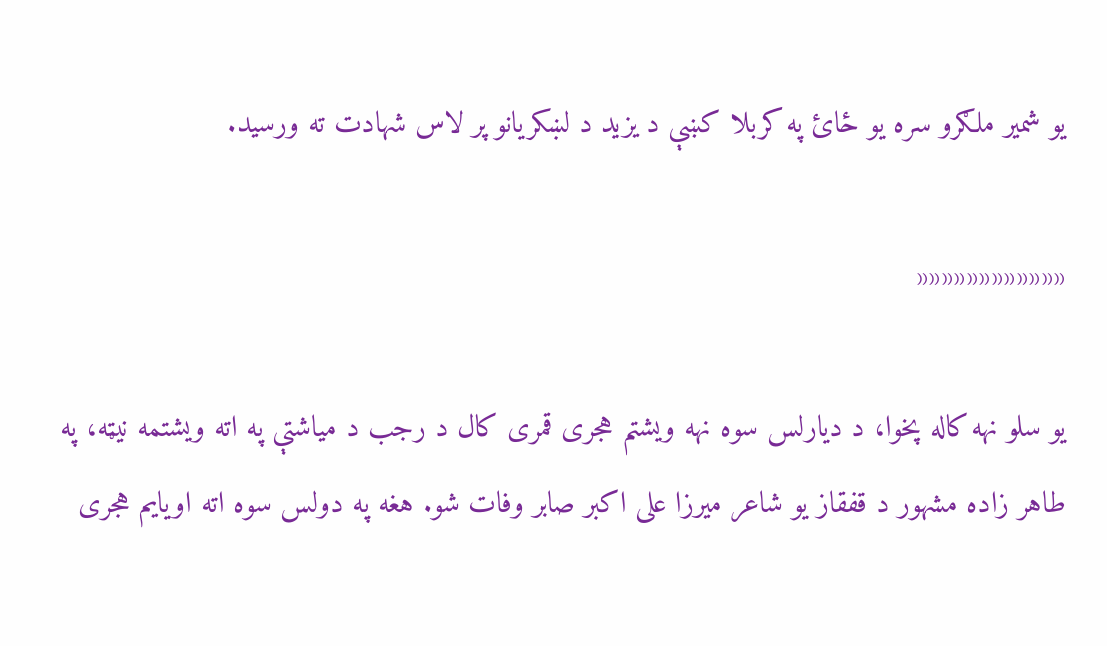یو شمیر ملګرو سره یو ځائ په کربلا کښې د یزید د لښکریانو پر لاس شهادت ته ورسید.

««««««««««««

یو سلو نهه کاله پخوا، د دیارلس سوه نهه ویشتم هجری قمری کال د رجب د میاشتې په اته ویشتمه نیټه، په طاهر زاده مشهور د قفقاز یو شاعر میرزا علی اکبر صابر وفات شو. هغه په دولس سوه اته اویایم هجری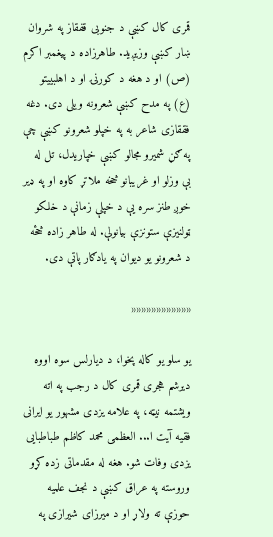قمری کال کښې د جنوبی قفقاز په شروان ښار کښې وزیږید. طاهرزاده د پیغمبر اکرم (ص) او د هغه د کورنۍ او د اهلبییتو (ع) په مدح کښې شعرونه ویلی دی. دغه فققازی شاعر به په خپلو شعرونو کښې چې په ګڼ شمیرو مجالو کښې خپاریدل، تل له بې وزلو او غریبانو څخه ملاتړ کاوه او په ډیر خوږ طنز سره یې د خپلې زمانې د خلکو ټولنیزې ستونزې بیانولې. له طاهر زاده څځه د شعرونو یو دیوان په یادګار پاتې دی.

««««««««««««

یو سلو یو کاله پخوا، د دیارلس سوه اووه دیرشم هجری قمری کال د رجب په اته ویشتمه نیټه، په علامه یزدی مشهور یو ایرانی فقیه آیت ا... العظمی محمد کاظم طباطبایی یزدی وفات شو. هغه له مقدماتی زده کړو وروسته په عراق کښې د نجف علمیه حوزې ته ولاړ او د میرزای شیرازی په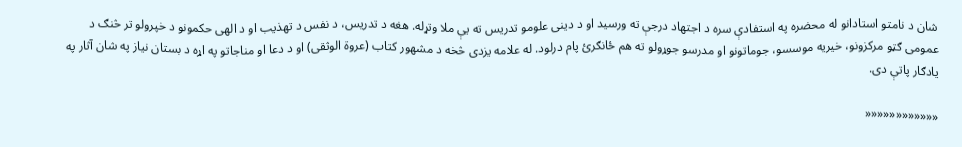شان د نامتو استادانو له محضره په استفادې سره د اجتهاد درجې ته ورسید او د دینی علومو تدریس ته یې ملا وتړله. هغه د تدریس، د نفس د تهذیب او د الهی حکمونو د خپرولو تر څنګ د عمومی ګټو مرکزونو، خیریه موسسو، جوماتونو او مدرسو جوړولو ته هم ځانګرئ پام درلود. له علامه یزدی څخه د مشهور کتاب (عروة الوثقی) او د دعا او مناجاتو په اړه د بستان نیاز په شان آثار په یادګار پاتې دی.

««««««««««««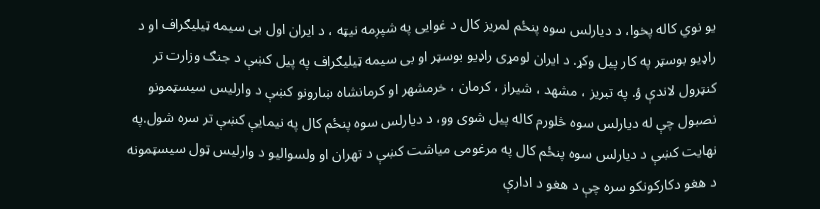یو نوي کاله پخوا، د دیارلس سوه پنځم لمریز کال د غوایی په شپږمه نیټه ، د ایران اول بی سیمه ټیلیګراف او د راډیو بوسټر په کار پیل وکړ. د ایران لومړی راډیو بوسټر او بی سیمه ټیلیګراف په پیل کښې د جنګ وزارت تر کنټرول لاندې ؤ. په تبریز ، مشهد ، شیراز ، کرمان ، خرمشهر او کرمانشاه ښارونو کښې د وارلیس سیسټمونو نصبول چې له دیارلس سوه څلورم کاله پیل شوی وو، د دیارلس سوه پنځم کال په نیمایې کښې تر سره شول.په نهایت کښې د دیارلس سوه پنځم کال په مرغومی میاشت کښې د تهران او ولسوالیو د وارلیس ټول سیسټمونه د هغو دکارکونکو سره چې د هغو د ادارې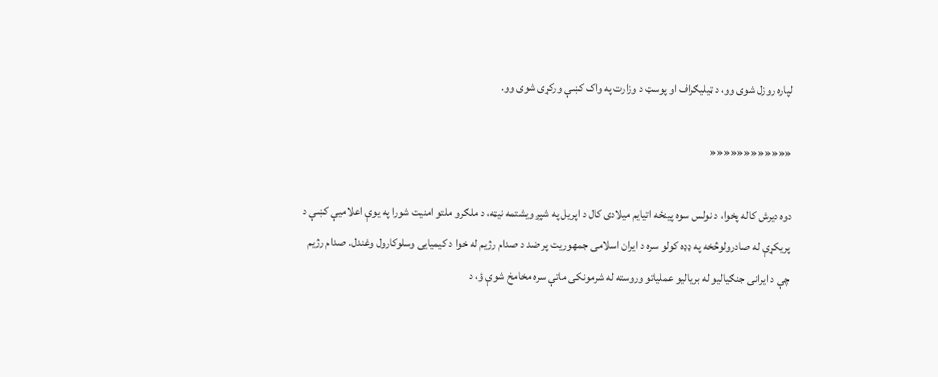لپاره روزل شوی وو، د ټیلیګراف او پوسټ د وزارت په واک کښې ورکړی شوی وو.

««««««««««««

دوه دیرش کاله پخوا، د نولس سوه پینځه اتیایم میلادی کال د اپریل په شپږ ویشتمه نیټه، د ملګرو ملتو امنیت شورا په یوې اعلامیې کښې د پریکړې له صادرولوڅخه په ډډه کولو سره د ایران اسلامی جمهوریت پر ضد د صدام رژیم له خوا د کیمیایی وسلوکارول وغندل. صدام رژیم چې د ایرانی جنګیالیو له بریالیو عملیاتو وروسته له شرمونکی ماتې سره مخامخ شوې ؤ، د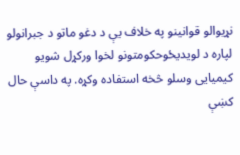نړیوالو قوانینو په خلاف یې د دغو ماتو د جبرانولو لپاره د لویدیځوحکومتونو لخوا ورکړل شویو کیمیایی وسلو څخه استفاده وکړه. په داسې حال کښې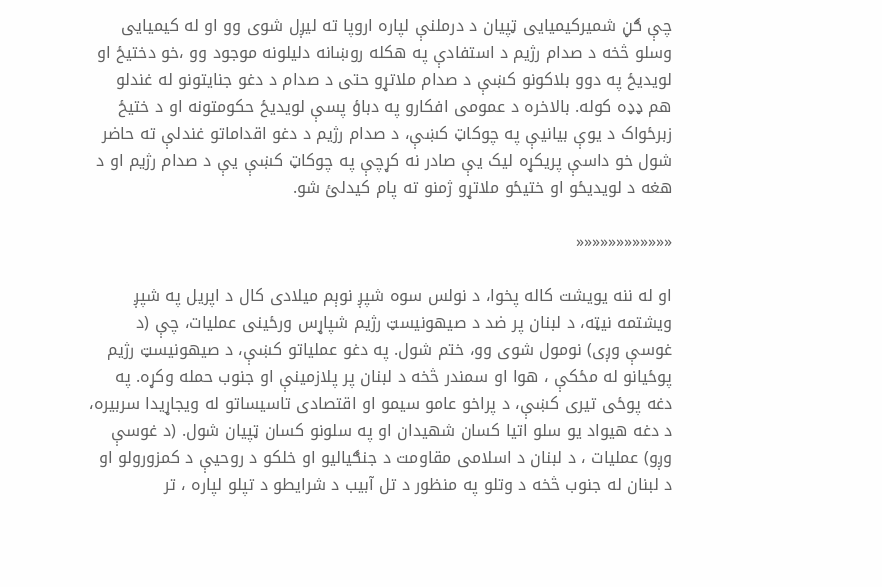چې ګڼ شمیرکیمیایی ټپیان د درملنې لپاره اروپا ته لیږل شوی وو او له کیمیایی وسلو څخه د صدام رژیم د استفادې په هکله روښانه دلیلونه موجود وو ،خو دختیځ او لویدیځ په دوو بلاکونو کښې د صدام ملاتړو حتی د صدام د دغو جنایتونو له غندلو هم ډډه کوله. بالاخره د عمومی افکارو په دباؤ پسې لویدیځ حکومتونه او د ختیځ زبرځواک د یوې بیانیې په چوکاټ کښې، د صدام رژیم د دغو اقداماتو غندلې ته حاضر شول خو داسې پریکړه لیک یې صادر نه کړچې په چوکاټ کښې یې د صدام رژیم او د هغه د لویدیځو او ختیځو ملاتړو ژمنو ته پام کیدلئ شو.

««««««««««««

او له ننه یویشت کاله پخوا، د نولس سوه شپږ نوېم میلادی کال د اپریل په شپږ ویشتمه نیټه، د لبنان پر ضد د صیهونیسټ رژیم شپاړس ورځینی عملیات، چې (د غوسې وږی) نومول شوی وو، ختم شول. په دغو عملیاتو کښې، د صیهونیسټ رژیم پوځیانو له مځکې ، هوا او سمندر څخه د لبنان پر پلازمینې او جنوب حمله وکړه. په دغه پوځی تیری کښې، د پراخو عامو سیمو او اقتصادی تاسیساتو له ویجاړیدا سربیره، د دغه هیواد یو سلو اتیا کسان شهیدان او په سلونو کسان ټپیان شول. (د غوسې وږو) عملیات ، د لبنان د اسلامی مقاومت د جنګیالیو او خلکو د روحیې د کمزورولو او د لبنان له جنوب څخه د وتلو په منظور د تل آبیب د شرایطو د تپلو لپاره ، تر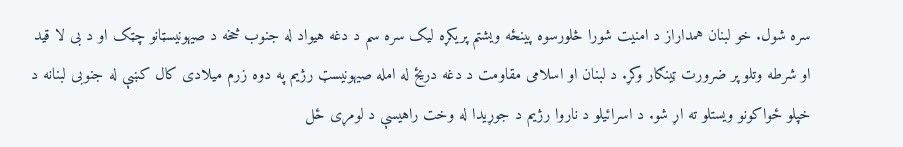سره شول. خو لبنان همداراز د امنیت شورا څلورسوه پینځه ویشتم پریکړه لیک سره سم د دغه هیواد له جنوب څخه د صیهونیسټانو چټک او د بی لا قید او شرطه وتلو پر ضرورت ټینګار وکړ. د لبنان او اسلامی مقاومت د دغه دریځ له امله صیهونیسټ رژیم په دوه زرم میلادی کال کښې له جنوبی لبنانه د خپلو ځواکونو ویستلو ته اړ شو. د اسرائیلو د ناروا رژیم د جوړیدا له وخت راهیسې د لومړی ځل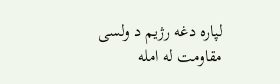لپاره دغه رژیم د ولسی مقاومت له امله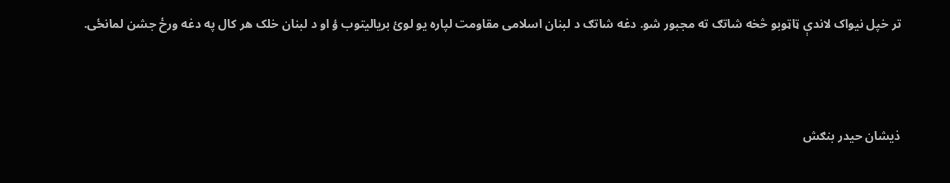تر خپل نیواک لاندې ټاټوبو څخه شاتګ ته مجبور شو. دغه شاتګ د لبنان اسلامی مقاومت لپاره یو لوئ بریالیتوب ؤ او د لبنان خلک هر کال په دغه ورځ جشن لمانځی.



ذیشان حیدر بنګش